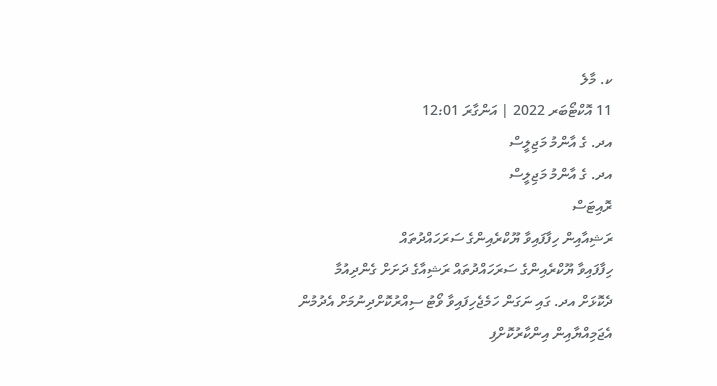ކ. މާލެ
11 އޮކްޓޯބަރ 2022 | އަންގާރަ 12:01
އދ. ގެ އާންމު މަޖިލީސް
އދ. ގެ އާންމު މަޖިލީސް
ރޮއިޓަސް
ރަޝިއާއިން ހިފާފައިވާ ޔޫކްރެއިންގެ ސަރަހައްދުތައް
ހިފާފައިވާ ޔޫކްރެއިންގެ ސަރަހައްދުތައް ރަޝިއާގެ ދަށަށް ގެންދިއުމާ ދެކޮޅަށް އދ. ގައި ނަގަން ހަމެޖެހިފައިވާ ވޯޓު ސިއްރުކޮށްދިނުމަށް އެދުމުން އެޖަމިއްޔާއިން އިންކާރުކޮށްފި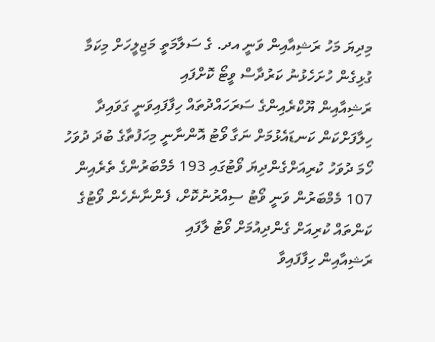މިދިޔަ މަހު ރަޝިއާއިން ވަނީ އދ. ގެ ސަލާމަތީ މަޖިލީހަށް މިކަމާ ގުޅިގެން ހުށަހެޅުނު ކަރުދާސް ވީޓޯ ކޮށްފައި
ރަޝިއާއިން ޔޫކްރެއިންގެ ސަރަހައްދުތައް ހިފާފައިވަނީ ގަވައިދާ ހިލާފަށްކަން ކަނޑައެޅުމަށް ނަގާ ވޯޓު އޮންނާނީ މިހަފުތާގެ ބުދަ ދުވަހު
ހޯމަ ދުވަހު ކުރިއަށްގެންދިޔަ ވޯޓުގައި 193 މެމްބަރުންގެ ތެރެއިން 107 މެމްބަރުން ވަނީ ވޯޓު ސިއްރުނުކޮށް، ފެންނާނެހެން ވޯޓުގެ ކަންތައް ކުރިއަށް ގެންދިއުމަށް ވޯޓު ލާފައި
ރަޝިއާއިން ހިފާފައިވާ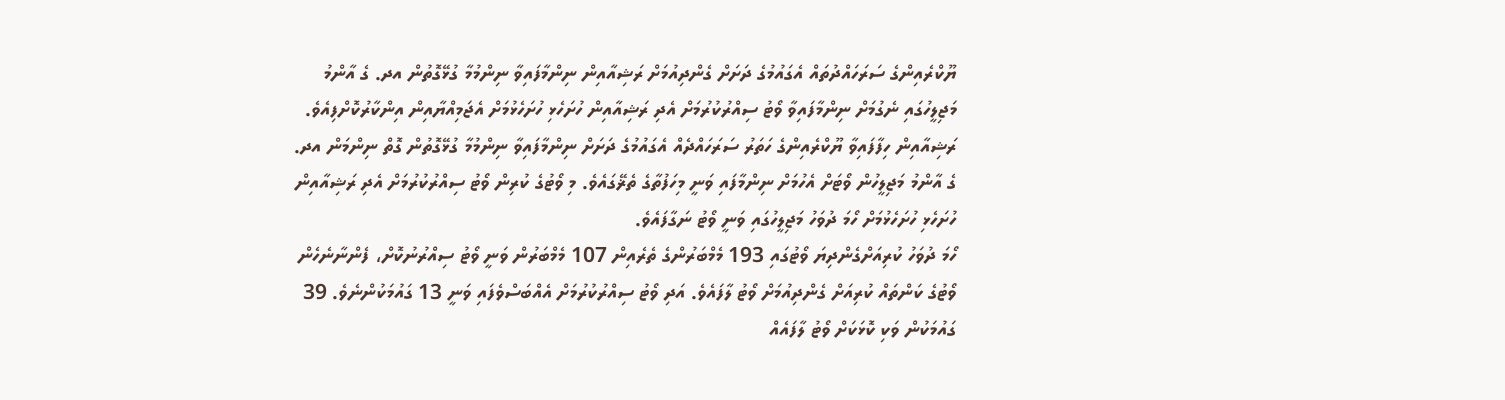ޔޫކްރެއިންގެ ސަރަހައްދުތައް އެގައުމުގެ ދަށަށް ގެންދިއުމަށް ރަޝިއާއިން ނިންމާފައިވާ ނިންމުމާ ގުޅޭގޮތުން އދ. ގެ އާންމު މަޖިލީހުގައި ނެގުމަށް ނިންމާފައިވާ ވޯޓު ސިއްރުކުރުމަށް އެދި ރަޝިއާއިން ހުށަހެޅި ހުށަހެޅުމަށް އެޖަމިއްޔާއިން އިންކާރުކޮށްފިއެވެ.
ރަޝިއާއިން ހިފާފައިވާ ޔޫކްރެއިންގެ ހަތަރު ސަރަހައްދެއް އެގައުމުގެ ދަށަށް ނިންމާފައިވާ ނިންމުމާ ގުޅޭގޮތުން ގޮތް ނިންމަން އދ. ގެ އާންމު މަޖިލީހުން ވޯޓަށް އެހުމަށް ނިންމާފައި ވަނީ މިހަފުތާގެ ތެޜޭގައެވެ. މި ވޯޓުގެ ކުރިން ވޯޓު ސިއްރުކުރުމަށް އެދި ރަޝިއާއިން ހުށަހެޅި ހުށަހެޅުމަށް ހޯމަ ދުވަހު މަޖިލީހުގައި ވަނީ ވޯޓު ނަގާފައެވެ.
ހޯމަ ދުވަހު ކުރިއަށްގެންދިޔަ ވޯޓުގައި 193 މެމްބަރުންގެ ތެރެއިން 107 މެމްބަރުން ވަނީ ވޯޓު ސިއްރުނުކޮށް، ފެންނާނެހެން ވޯޓުގެ ކަންތައް ކުރިއަށް ގެންދިއުމަށް ވޯޓު ލާފައެވެ. އަދި ވޯޓު ސިއްރުކުރުމަށް އެއްބަސްވެފައި ވަނީ 13 ގައުމަކުންނެވެ. 39 ގައުމަކުން ވަކި ކޮޅަކަށް ވޯޓު ލާފައެއް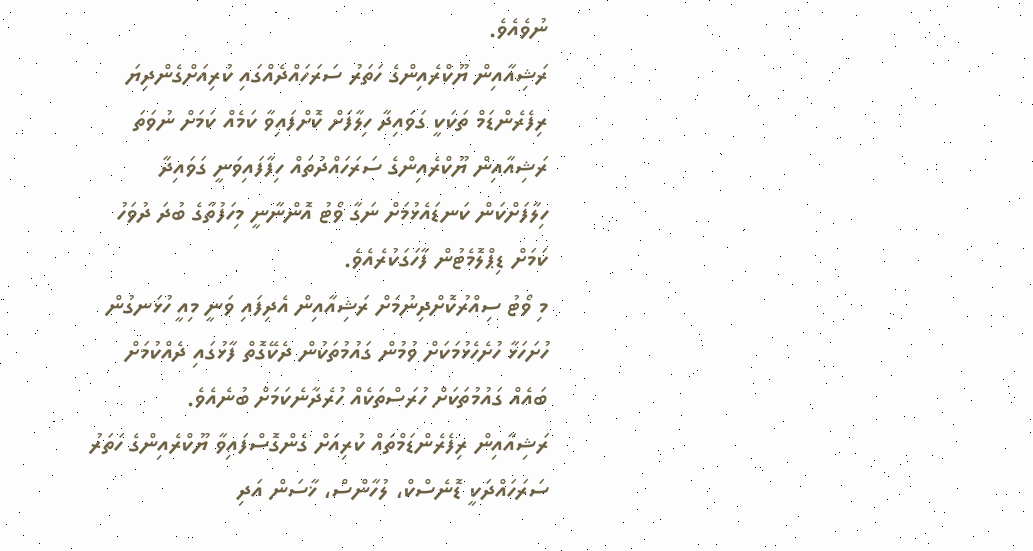ނުވެއެވެ.
ރަޝިއާއިން ޔޫކްރެއިންގެ ހަތަރު ސަރަހައްދެއްގައި ކުރިއަށްގެންދިޔަ ރިފެރެންޑަމް ތަކަކީ ގަވައިދާ ހިލާފަށް ކޮށްފައިވާ ކަމެއް ކަމަށް ނުވަތަ ރަޝިއާއިން ޔޫކްރެއިންގެ ސަރަހައްދުތައް ހިފާފައިވަނީ ގަވައިދާ ހިލާފަށްކަން ކަނޑައެޅުމަށް ނަގާ ވޯޓު އޮންނާނީ މިހަފުތާގެ ބުދަ ދުވަހު ކަމަށް ޑިޕްލޮމެޓުން ފާހަގަކުރެއެވެ.
މި ވޯޓު ސިއްރުކޮށްދިނުމަށް ރަޝިއާއިން އެދިފައި ވަނީ މިއީ ހުޅަނގުން ހުށަހަޅާ ހުށެހެޅުމަކަށް ވުމުން ގައުމުތަކުން ދެކޭގޮތް ފާޅުގައި ދެއްކުމަށް ބައެއް ގައުމުތަކަށް ހުރަސްތަކެއް ހުރެދާނެކަމަށް ބުނެއެވެ.
ރަޝިއާއިން ރިފެރެންޑަމްތައް ކުރިއަށް ގެންގޮސްފައިވާ ޔޫކްރެއިންގެ ހަތަރު ސަރަހައްދަކީ ޑޮނެސްކް، ލުހާންސް، ޚާސަން އަދި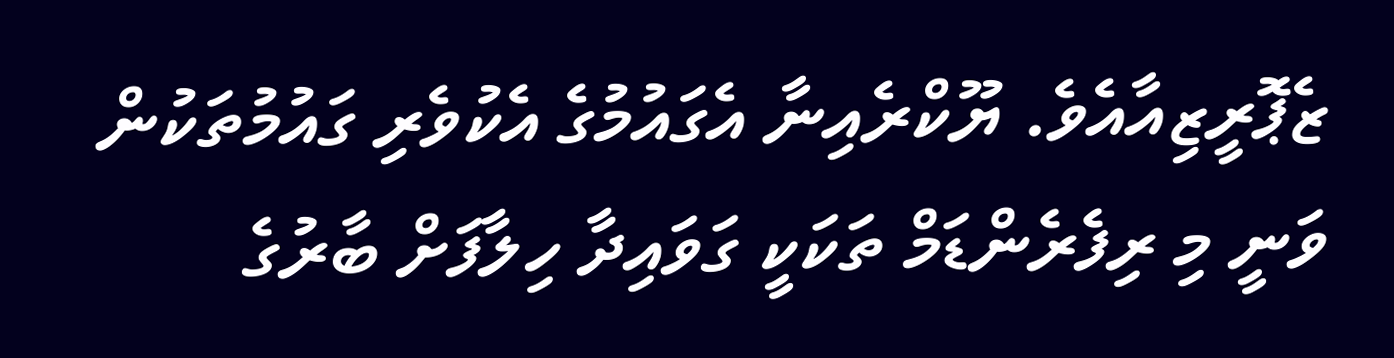ޒެޕޮރީޒިއާއެވެ. ޔޫކްރެއިނާ އެގައުމުގެ އެކުވެރި ގައުމުތަކުން ވަނީ މި ރިފެރެންޑަމް ތަކަކީ ގަވައިދާ ހިލާފަށް ބާރުގެ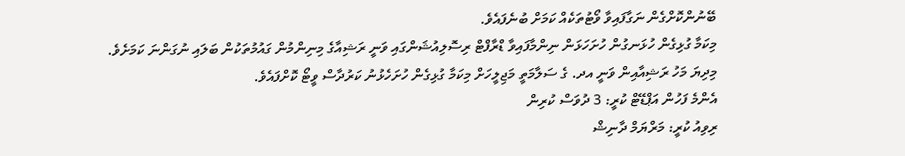ބޭނުންކޮށްގެން ނަގާފައިވާ ވޯޓުތަކެއް ކަމަށް ބުނެފައެވެ.
މިކަމާ ގުޅިގެން ހުޅަނގުން ހުށަހަޅަން ނިންމާފައިވާ ޑްރާފްޓް ރިސޮލިއުޝަންގައި ވަނީ ރަޝިއާގެ މިނިންމުން ގައުމުތަކުން ބަލައި ނުގަންނަ ކަމަށެވެ.
މިދިޔަ މަހު ރަޝިއާއިން ވަނީ އދ. ގެ ސަލާމަތީ މަޖިލީހަށް މިކަމާ ގުޅިގެން ހުށަހެޅުނު ކަރުދާސް ވީޓޯ ކޮށްފައެވެ.
އެންމެ ފަހުން އަޕްޑޭޓް ކުރީ: 3 ދުވަސް ކުރިން
ރިވިއު ކުރީ: މަރްޔަމް ދާނިޝް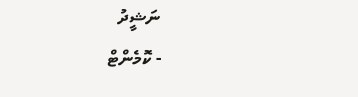ނަޝީދު
- ކޮމެންޓް